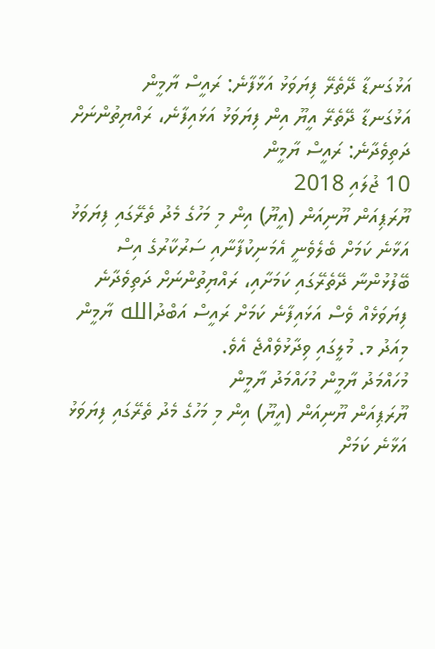އަޅުގަނޑާ ދޭތެރޭ ފިޔަވަޅު އަޅާފާނެ: ރައީސް ޔާމީން
އަޅުގަނޑާ ދޭތެރޭ އީޔޫ އިން ފިޔަވަޅު އަޅައިފާނެ، ރައްޔިތުންނަށް ދަތިވެދާނެ: ރައީސް ޔާމީން
10 ޖުލައި 2018
ޔޫރަޕިއަން ޔޫނިއަން (އީޔޫ) އިން މި މަހުގެ މެދު ތެރޭގައި ފިޔަވަޅު އަޅާނެ ކަމަށް ބެލެވެނީ އެމަނިކުފާނާއި ސަރުކާރުގެ އިސް ބޭފުޅުންނާ ދޭތެރޭގައި ކަމަށާއި، ރައްޔިތުންނަށް ދަތިވެދާނެ ފިޔަވަޅެއް ވެސް އަޅައިފާނެ ކަމަށް ރައީސް އަބްދުالله ޔާމީން މިއަދު މ. މުލީގައި ވިދާޅުވެއްޖެ އެވެ.
މުހައްމަދު ޔާމީން މުހައްމަދު ޔާމީން
ޔޫރަޕިއަން ޔޫނިއަން (އީޔޫ) އިން މި މަހުގެ މެދު ތެރޭގައި ފިޔަވަޅު އަޅާނެ ކަމަށް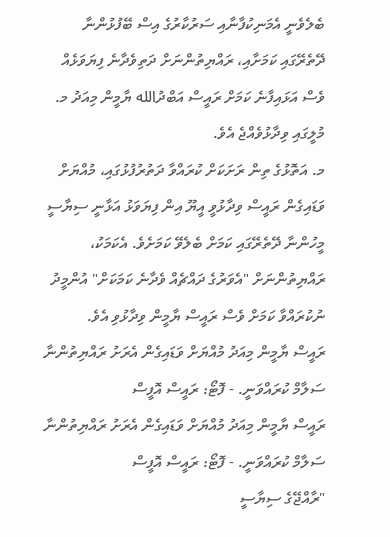ބެލެވެނީ އެމަނިކުފާނާއި ސަރުކާރުގެ އިސް ބޭފުޅުންނާ ދޭތެރޭގައި ކަމަށާއި، ރައްޔިތުންނަށް ދަތިވެދާނެ ފިޔަވަޅެއް ވެސް އަޅައިފާނެ ކަމަށް ރައީސް އަބްދުالله ޔާމީން މިއަދު މ. މުލީގައި ވިދާޅުވެއްޖެ އެވެ.
މ. އަތޮޅުގެ ތިން ރަށަކަށް ކުރައްވާ ދަތުރުފުޅުގައި، މުއްޔަށް ވަޑައިގެން ރައީސް ވިދާޅުވީ އީޔޫ އިން ފިޔަވަޅު އަޅާނީ ސިޔާސީ މީހުންނާ ދޭތެރޭގައި ކަމަށް ބެލެވޭ ކަމަށެވެ. އެކަމަކު، ރައްޔިތުންނަށް "އެވަރުގެ ދައްޗެއް ވެދާނެ ކަމަކަށް" އުންމީދު ނުކުރައްވާ ކަމަށް ވެސް ރައީސް ޔާމީން ވިދާޅުވި އެވެ.
ރައީސް ޔާމީން މިއަދު މުއްޔަށް ވަޑައިގެން އެރަށު ރައްޔިތުންނާ ސަލާމް ކުރައްވަނީ. - ފޮޓޯ: ރައީސް އޮފީސް
ރައީސް ޔާމީން މިއަދު މުއްޔަށް ވަޑައިގެން އެރަށު ރައްޔިތުންނާ ސަލާމް ކުރައްވަނީ. - ފޮޓޯ: ރައީސް އޮފީސް
"ރާއްޖޭގެ ސިޔާސީ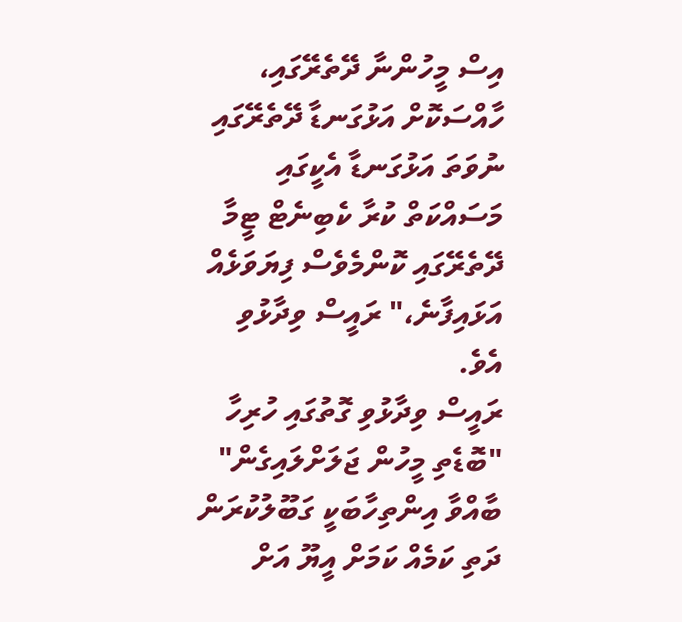އިސް މީހުންނާ ދޭތެރޭގައި، ހާއްސަކޮށް އަޅުގަނޑާ ދޭތެރޭގައި ނުވަތަ އަޅުގަނޑާ އެކީގައި މަސައްކަތް ކުރާ ކެބިނެޓް ޓީމާ ދޭތެރޭގައި ކޮންމެވެސް ފިޔަވަޅެއް އަޅައިފާނެ،" ރައީސް ވިދާޅުވި އެވެ.
ރައީސް ވިދާޅުވި ގޮތުގައި ހުރިހާ "ބޮޑެތި މީހުން ޖަލަށްލައިގެން" ބާއްވާ އިންތިހާބަކީ ގަބޫލުކުރަން ދަތި ކަމެއް ކަމަށް އީޔޫ އަށް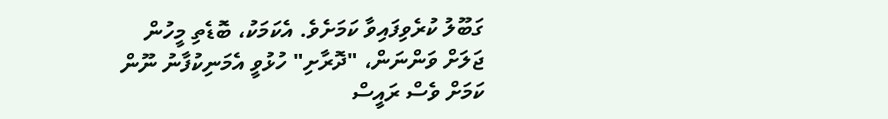ގަބޫލު ކުރެވިފައިވާ ކަމަށެވެ. އެކަމަކު، ބޮޑެތި މީހުން ޖަލަށް ވަންނަން، "ދޮރާށި" ހުޅުވީ އެމަނިކުފާނު ނޫން ކަމަށް ވެސް ރައީސް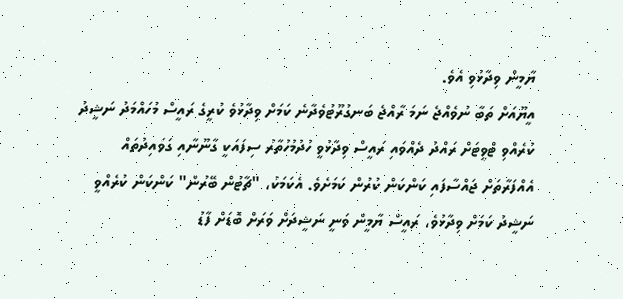ޔާމީން ވިދާޅުވި އެވެ.
އީޔޫއަށް ތަބާ ނުވެއްޖެ ނަމަ ރާއްޖެ ބަނގުރޫޓުވެދާނެ ކަމަށް ވިދާޅުވެ ކުރީގެ ރައީސް މުހައްމަދު ނަޝީދު ކުރެއްވި ޓްވީޓަށް ރައްދު ދެއްވައި ރައީސް ވިދާޅުވީ ހުދުމުހުތާރު ސިފައަކީ ގާނޫނާއި ގަވައިދުތައް އެއްފަރާތަށް ޖައްސާފައި ކަންކަން ކުރުން ކަމަށެވެ. އެކަމަކު، "ޗާޓުން ބޭރުން" ކަންކަން ކުރެއްވީ ނަޝީދު ކަމަށް ވިދާޅުވެ، ރައީސް ޔާމީން ވަނީ ނަޝީދަށް ވަރަށް ބޮޑަށް ފާޑު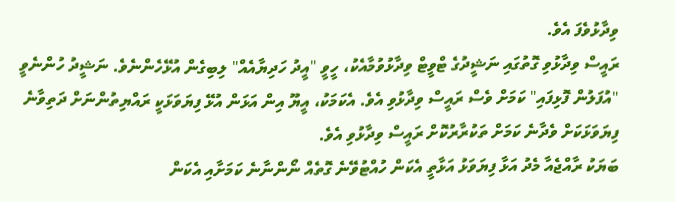ވިދާޅުވެފަ އެވެ.
ރައީސް ވިދާޅުވި ގޮތުގައި ނަޝީދުގެ ޓްވީޓް ވިދާޅުވުމާއެކު، ހީވީ "އީދު ހަދިޔާއެއް" ލިބިގެން އުޅޭހެންނެވެ. ނަޝީދު ހުންނެވީ "އުފަލުން ފޮޅިފައި" ކަމަށް ވެސް ރައީސް ވިދާޅުވި އެވެ. އެކަމަކު، އީޔޫ އިން އަޅަން އުޅޭ ފިޔަވަޅަކީ ރައްޔިތުންނަށް ދަތިވާނެ ފިޔަވަޅަކަށް ވެދާނެ ކަމަށް ތަކުރާރުކޮށް ރައީސް ވިދާޅުވި އެވެ.
ބަޔަކު ރާއްޖެއާ މެދު އަޅާ ފިޔަވަޅު އަޅާތީ އެކަން ހުއްޓުވޭނެ ގޮތެއް ނޯންނާނެ ކަމަށާއި އެކަން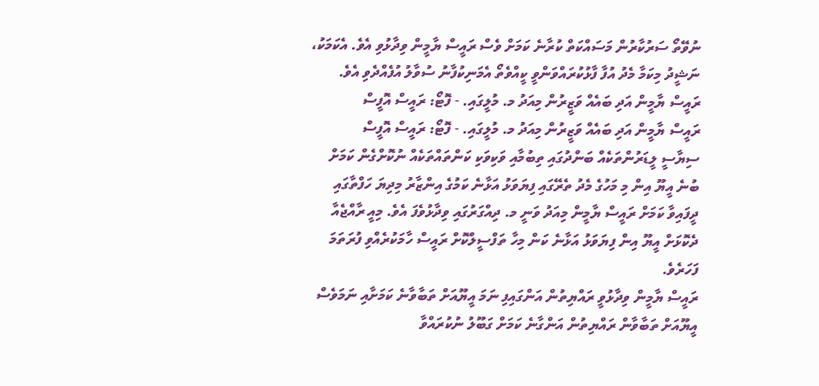ނުވޭތޯ ސަރުކާރުން މަސައްކަތް ކުރާނެ ކަމަށް ވެސް ރައީސް ޔާމީން ވިދާޅުވި އެވެ. އެކަމަކު، ނަޝީދު މިކަމާ މެދު އުފާ ފާޅުކުރައްވަންވީ ކީއްވެތޯ އެމަނިކުފާނު ސުވާލު އުފެއްދެވި އެވެ.
ރައީސް ޔާމީން އަދި ބައެއް ވަޒީރުން މިއަދު މ. މުލީގައި. - ފޮޓޯ: ރައީސް އޮފީސް
ރައީސް ޔާމީން އަދި ބައެއް ވަޒީރުން މިއަދު މ. މުލީގައި. - ފޮޓޯ: ރައީސް އޮފީސް
ސިޔާސީ ލީޑަރުންތަކެއް ބަންދުގައި ތިބުމާއި ވަކިވަކި ކަންތައްތަކެއް ނުކޮށްގެން ކަމަށް ބުނެ އީޔޫ އިން މި މަހުގެ މެދު ތެރޭގައި ފިޔަވަޅު އަޅާނެ ކަމުގެ އިންޒާރު މިދިޔަ ހަފްތާގައި ދީފައިވާ ކަމަށް ރައީސް ޔާމީން މިއަދު ވަނީ މ. ދިއްގަރުގައި ވިދާޅުވެފަ އެވެ. މިއީ ރާއްޖެއާ ދެކޮޅަށް އީޔޫ އިން ފިޔަވަޅު އަޅާނެ ކަން މިހާ ތަފްސީލްކޮށް ރައީސް ހާމަކުރެއްވި ފުރަތަމަ ފަހަރެވެ.
ރައީސް ޔާމީން ވިދާޅުވީ ރައްޔިތުން އަންގައިފި ނަމަ އީޔޫއަށް ތަބާވާނެ ކަމަށާއި ނަމަވެސް އީޔޫއަށް ތަބާވާން ރައްޔިތުން އަންގާނެ ކަމަށް ގަބޫލު ނުކުރައްވާ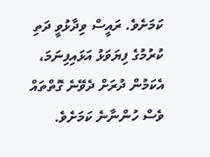ކަމަށެވެ. ރައީސް ވިދާޅުވީ ދަތި ކުރުމުގެ ފިޔަވަޅު އަޅައިފިނަމަ، އެކަމުން ދުރަށް ދެވޭނެ ގޮތްތައް ވެސް ހުންނާނެ ކަމަށެވެ.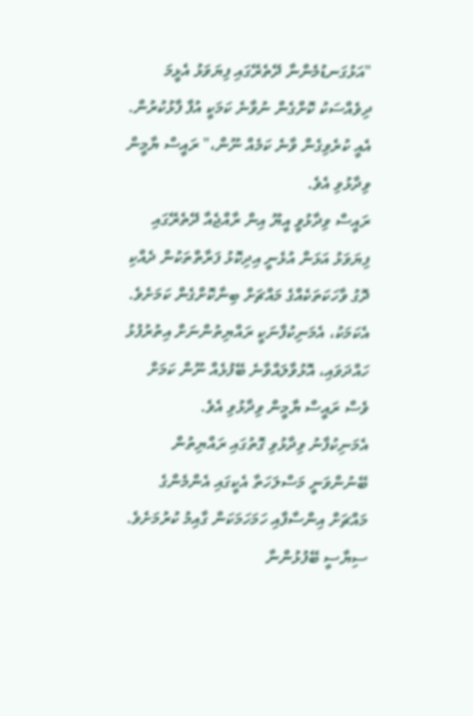"އަޅުގަނޑުމެންނާ ދޭތެރޭގައި ފިޔަވަޅު އެޅީމަ ދިވެއްސަކު ކޮށްގެން ނުވާނެ ކަމަކީ އުފާ ފާޅުކުރުން. އެއީ ކުރެވިގެން ވާނެ ކަމެއް ނޫން،" ރައީސް ޔާމީން ވިދާޅުވި އެވެ.
ރައީސް ވިދާޅުވީ އީޔޫ އިން ރާއްޖެއާ ދޭތެރޭގައި ފިޔަވަޅު އަޅަން އުޅެނީ އިދިކޮޅު ފަރާތްތަކުން ދެއްކި ދޮގު ވާހަކަތަކެއްގެ މައްޗަށް ބިނާކޮށްގެން ކަމަށެވެ. އެކަމަކު، އެމަނިކުފާނަކީ ރައްޔިތުންނަށް އިތުރުފުޅު ހައްދަވައި، އޮޅުވާލައްވާނެ ބޭފުޅެއް ނޫން ކަމަށް ވެސް ރައީސް ޔާމީން ވިދާޅުވި އެވެ.
އެމަނިކުފާނު ވިދާޅުވި ގޮތުގައި ރައްޔިތުން ބޭނުންވަނީ މަސްލަހަތާ އެކީގައި އެންމެންގެ މައްޗަށް އިންސާފާއި ހަމަހަމަކަން ގާއިމު ކުރުމަށެވެ. ސިޔާސީ ބޭފުޅުންނާ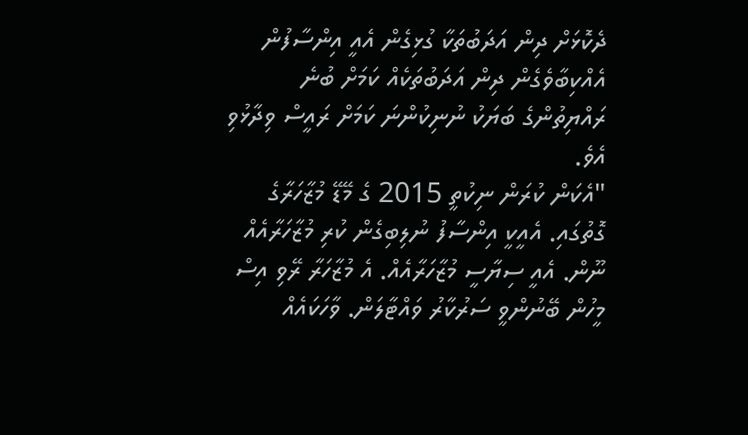ދެކޮޅަށް ދިން އަދަބުތަކާ ގުޅިގެން އެއީ އިންސާފުން އެއްކިބާވެގެން ދިން އަދަބުތަކެއް ކަމަށް ބުނެ ރައްޔިތުންގެ ބަޔަކު ނުނިކުންނަ ކަމަށް ރައީސް ވިދާޅުވި އެވެ.
"އެކަން ކުރަން ނިކުތީ 2015 ގެ މޭޑޭ މުޒާހަރާގެ ގޮތުގައި. އެއީކީ އިންސާފު ނުލިބިގެން ކުރި މުޒާހަރާއެއް ނޫން. އެއީ ސިޔާސީ މުޒާހަރާއެއް. އެ މުޒާހަރާ ރޭވި އިސް މީހުން ބޭނުންވީ ސަރުކާރު ވައްޓާލަން. ވާހަކައެއް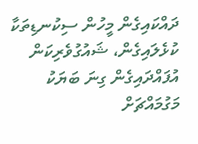ދައްކައިގެން މީހުން ސިކުނޑިތަކާ ކުޅެލައިގެން، ޝައުގުވެރިކަން އުފައްދައިގެން ގިނަ ބަޔަކު މަގުމައްޗަށް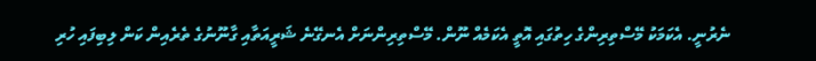ނެރުނީ. އެކަމަކު މޭސްތިރިންގެ ހިތުގައި އޮތީ އެކަމެއް ނޫން. މޭސްތިރިންނަށް އެނގޭނެ ޝަރީއަތާއި ގާނޫނުގެ ތެރެއިން ކަން ލިބިފައި ހުރި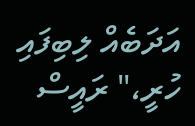އަދަބެއް ލިބިފައި ހުރީ،" ރައީސް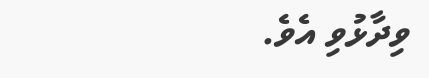ވިދާޅުވި އެވެ.